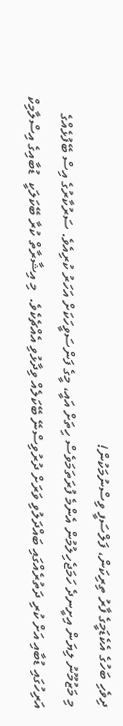ދިވެހި ބަހުގެ އެކެޑަމީގެ ފާރު ތިރިކަން، ފަލްސަފީ ވިސްނުމަކުން!
މި މަޒުމޫނު ލިޔަން އިށީނދެ ހަމަޖެހިލުމުން އެންމެ ފުރަތަމަވެސް ހިތަށް އައީ، މީގެ ފަންސަވީހަކަށް އަހަރު ކުރިއެވެ. ސަރުކާރުގެ އިސް ބޭފުޅެއްގެ އަރިހުގައި ޑުބާއި އަށް ކުރި ދަތުރެއްގައި ބައްދަލުވި ވަރަށް ދުރުވިސްނޭ ބޭކަލެއް ވިދާޅުވި އެއްޗެކެވެ.  މި އިޝާރާތް ކުރާ ބޭކަލަކީ  ޑުބާއިގެ އިސްލާމިކް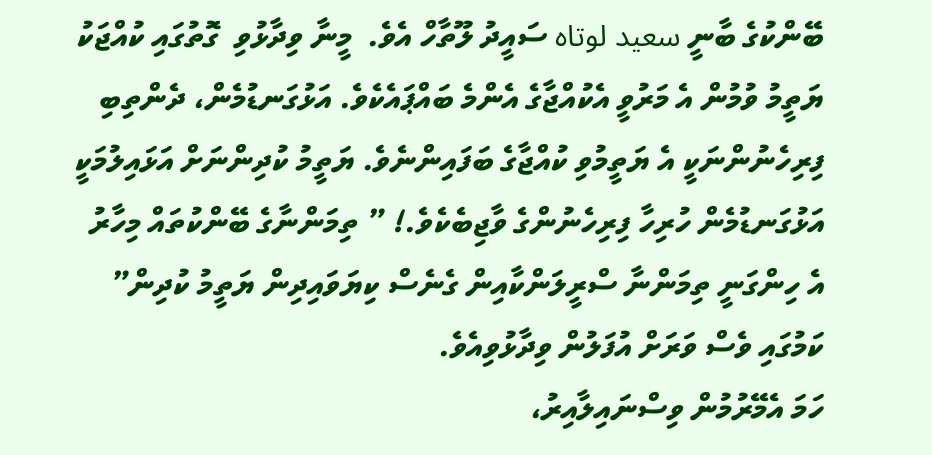ބޭންކުގެ ބާނީ سعيد لوتاه ސައީދު ލޫތާހް އެވެ.  މީނާ ވިދާޅުވި  ގޮތުގައި ކުއްޖަކު ޔަތީމު ވުމުން އެ މަރުވީ އެކުއްޖާގެ އެންމެ ބައްޕައެކެވެ. އަޅުގަނޑުމެން، ދެންތިބި ފިރިހެނުންނަކީ އެ ޔަތީމުވި ކުއްޖާގެ ބަފައިންނެވެ. ޔަތީމު ކުދިންނަށް އަޅައިލުމަކީ އަޅުގަނޑުމެން ހުރިހާ ފިރިހެނުންގެ ވާޖިބެކެވެ.! ” ތިމަންނާގެ ބޭންކުތައް މިހާރު އެ ހިންގަނީ ތިމަންނާ ސްރީލަންކާއިން ގެނެސް ކިޔަވައިދިން ޔަތީމު ކުދިން” ކަމުގައި ވެސް ވަރަށް އުފަލުން ވިދާޅުވިއެވެ.
ހަމަ އެމޭރުމުން ވިސްނައިލާއިރު،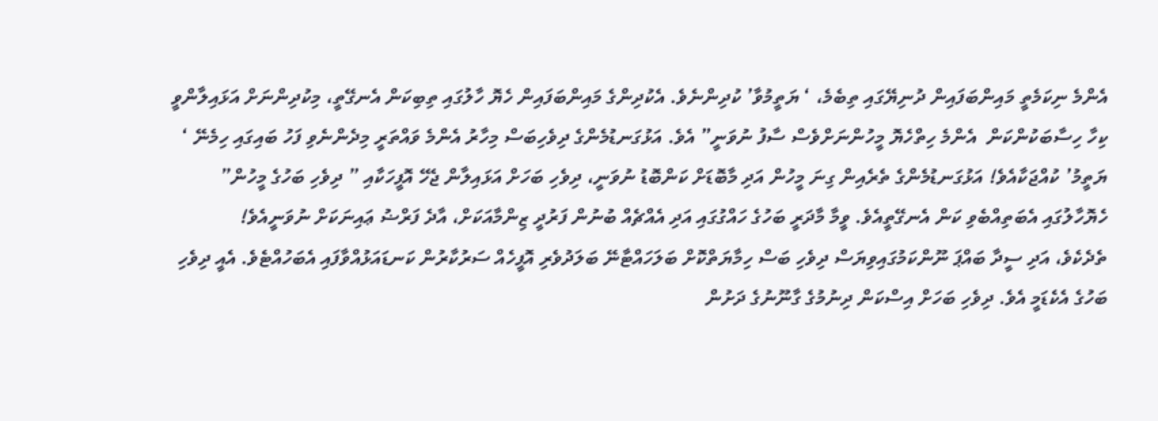އެންމެ ނިކަމެތީ މައިންބަފައިން ދުނިޔޭގައި ތިބެމެ، ‘ ޔަތީމުވާ’ ކުދިންނެވެ. އެކުދިންގެ މައިންބަފައިން ހެޔޮ ހާލުގައި ތިބިކަން އެނގޭތީ، މިކުދިންނަށް އަޅައިލާންވީ ކިހާ ހިސާބަކުންކަން  އެންމެ ހިތްހެޔޮ މީހުންނަށްވެސް ސާފު ނުވަނީ” އެވެ. އަޅުގަނޑުމެންގެ ދިވެހިބަސް މިހާރު އެންމެ ވައްތަރީ މިދެންނެވި ފަހު ބައިގައި ހިމެނޭ ‘ ޔަތީމު’ ކުއްޖަކާއެވެ! އަޅުގަނޑުމެންގެ ތެރެއިން ގިނަ މީހުން އަދި މާބޮޑަށް ކަންބޮޑު ނުވަނީ، ދިވެހި ބަހަށް އަޅައިލާން ޖެހޭ އޮފީހަކާއި ” ދިވެހި ބަހުގެ މީހުން” ހެޔޮހާލުގައި އެބަތިއްބެވި ކަން އެނގޭތީއެވެ. ވީމާ މާދަރީ ބަހުގެ ހައްގުގައި އަދި އެއްޗެއް ބުނުން ފަރުދީ ޒިންމާއަކަށް، އާދެ ފަރްޟު ޢައިނަކަށް ނުވަނީއެވެ!
ތެދެކެވެ، އަދި ސީދާ ބައްޕަ ނޫންކަމުގައިވިޔަސް ދިވެހި ބަސް ހިމާޔަތްކޮށް ބަލަހައްޓާނޭ ބަލަދުވެރި އޮފީހެއް ސަރުކާރުން ކަނޑައަޅުއްވާފައި އެބަހުއްޓެވެ. އެއީ ދިވެހި ބަހުގެ އެކެޑަމީ އެވެ. ދިވެހި ބަހަށް އިސްކަން ދިނުމުގެ ގާނޫނުގެ ދަށުން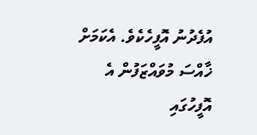އުފެދުނު އޮފީހެކެވެ. އެކަމަށް ޚާއްސަ މުވައްޒަފުން އެ އޮފީހުގައި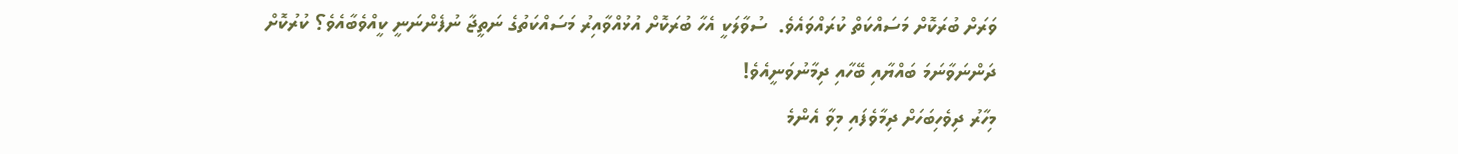ވަރަށް ބުރަކޮށް މަސައްކަތް ކުރައްވައެވެ.  ސުވާލަކީ އެހާ ބުރަކޮށް އުޅުއްވާއިރު މަސައްކަތުގެ ނަތީޖާ ނުފެންނަނީ ކީއްވެބާއެވެ؟ ކުރުކޮށް ދަންނަވާނަމަ ބައްޔާއި ބޭހާއި ދިމާނުވަނީއެވެ!
މިހާރު ދިވެހިބަހަށް ދިމާވެފައި މިވާ އެންމެ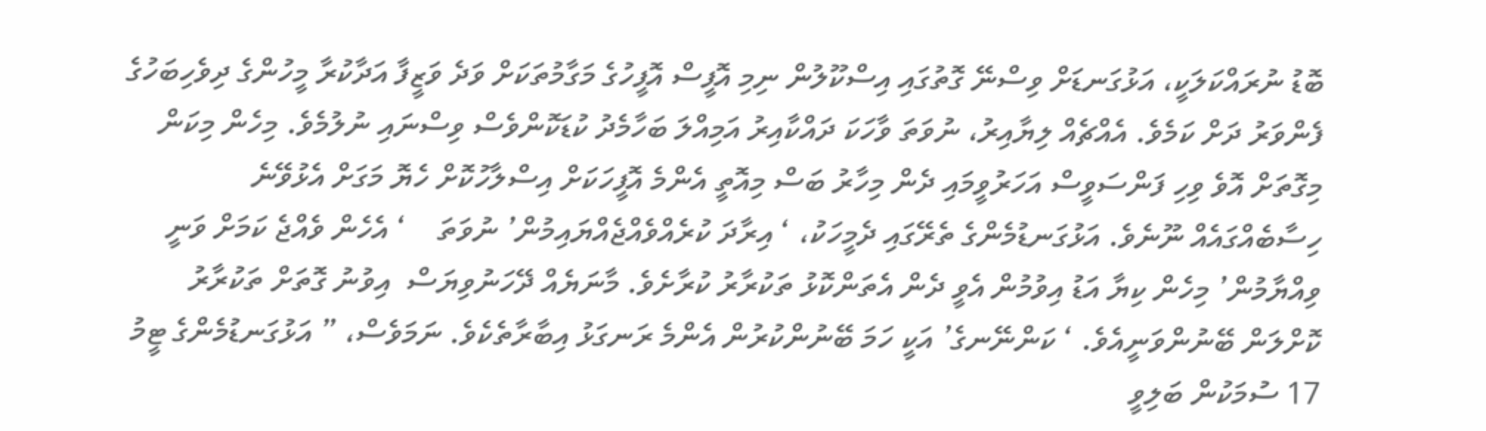ބޮޑު ނުރައްކަލަކީ، އަޅުގަނޑަށް ވިސްނޭ ގޮތުގައި އިސްކޫލުން ނިމި އޮފީސް އޮފީހުގެ މަގާމުތަކަށް ވަދެ ވަޒީފާ އަދާކުރާ މީހުންގެ ދިވެހިބަހުގެ ފެންވަރު ދަށް ކަމެވެ. އެއްޗެއް ލިޔާއިރު، ނުވަތަ ވާހަކަ ދައްކާއިރު އަމިއްލަ ބަހާމެދު ކުޑަކޮންވެސް ވިސްނައި ނުލުމެވެ. މިހެން މިކަން މިގޮތަށް އޮވެ ވިހި ފަންސަވީސް އަހަރުވީމައި ދެން މިހާރު ބަސް މިއޮތީ އެންމެ އޮފީހަކަށް އިސްލާހުކޮށް ހެޔޮ މަގަށް އެޅުވޭނެ ހިސާބެއްގައެއް ނޫނެވެ. އަޅުގަނޑުމެންގެ ތެރޭގައި ދެމީހަކު، ‘ އިރާދަ ކުރެއްވެއްޖެއްޔައިމުން’ ނުވަތަ    ‘ އެހެން ވެއްޖެ ކަމަށް ވަނީ ވިއްޔާމުން’ މިހެން ކިޔާ އަޑު އިވުމުން އެވީ ދެން އެތަންކޮޅު ތަކުރާރު ކުރާށެވެ. މާނަޔެއް ދޭހަނުވިޔަސް  އިވުނު ގޮތަށް ތަކުރާރު ކޮށްލަން ބޭނުންވަނީއެވެ. ‘ ކަންނޭނގެ’ އަކީ ހަމަ ބޭނުންކުރުން އެންމެ ރަނގަޅު އިބާރާތެކެވެ. ނަމަވެސް، ” އަޅުގަނޑުމެންގެ ޓީމު 17 ސުމަކުން ބަލިވީ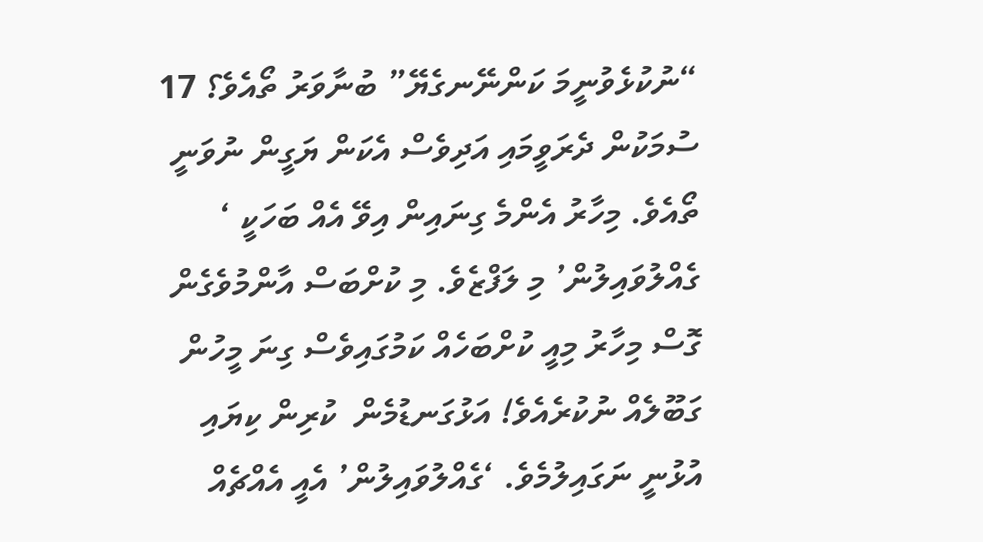“ނުކުޅެވުނީމަ ކަންނޭނގެޔޭ” ބުނާވަރު ތޯއެވެ؟ 17 ސުމަކުން ދެރަވީމައި އަދިވެސް އެކަން ޔަގީން ނުވަނީ ތޯއެވެ. މިހާރު އެންމެ ގިނައިން އިވޭ އެއް ބަހަކީ ‘ ގެއްލުވައިލުން’ މި ލަފްޒެވެ. މި ކުށްބަސް އާންމުވެގެން ގޮސް މިހާރު މިއީ ކުށްބަހެއް ކަމުގައިވެސް ގިނަ މީހުން ގަބޫލެއް ނުކުރެއެވެ! އަޅުގަނޑުމެން  ކުރިން ކިޔައި އުޅުނީ ނަގައިލުމެވެ. ‘ގެއްލުވައިލުން’ އެއީ އެއްޗެއް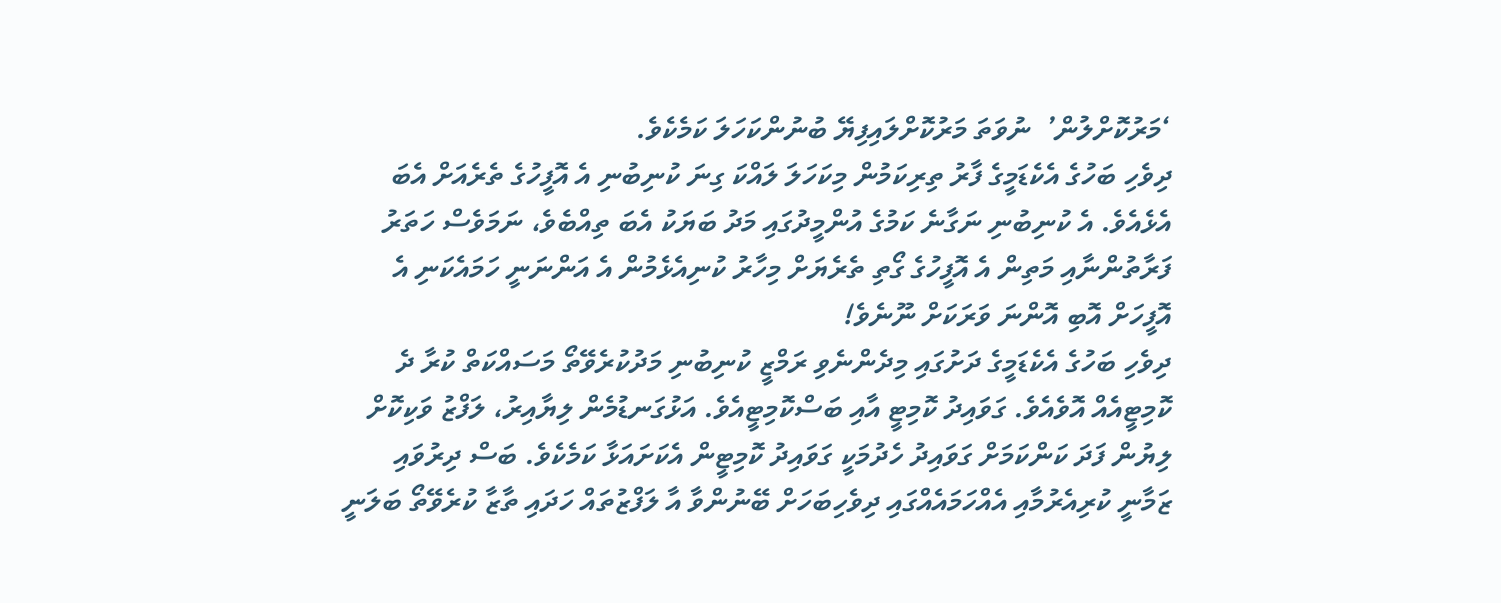‘މަރުކޮށްލުން’  ނުވަތަ މަރުކޮށްލައިފިޔޭ ބުނުންކަހަލަ ކަމެކެވެ.
ދިވެހި ބަހުގެ އެކެޑަމީގެ ފާރު ތިރިކަމުން މިކަހަލަ ލައްކަ ގިނަ ކުނިބުނި އެ އޮފީހުގެ ތެރެއަށް އެބަ އެޅެއެވެ. އެ ކުނިބުނި ނަގާނެ ކަމުގެ އުންމީދުގައި މަދު ބަޔަކު އެބަ ތިއްބެވެ، ނަމަވެސް ހަތަރު ފަރާތުންނާއި މަތިން އެ އޮފީހުގެ ގޯތި ތެރެޔަށް މިހާރު ކުނިއެޅެމުން އެ އަންނަނީ ހަމައެކަނި އެ އޮފީހަށް އޮބި އޮންނަ ވަރަކަށް ނޫނެވެ!
ދިވެހި ބަހުގެ އެކެޑަމީގެ ދަށުގައި މިދެންނެވި ރަމްޒީ ކުނިބުނި މަދުކުރެވޭތޯ މަސައްކަތް ކުރާ ދެ ކޮމިޓީއެއް އޮވެއެވެ. ގަވައިދު ކޮމިޓީ އާއި ބަސްކޮމިޓީއެވެ. އަޅުގަނޑުމެން ލިޔާއިރު، ލަފްޒު ވަކިކޮށް ލިޔުން ފަދަ ކަންކަމަށް ގަވައިދު ހެދުމަކީ ގަވައިދު ކޮމިޓީން އެކަށައަޅާ ކަމެކެވެ. ބަސް ދިރުވައި ޒަމާނީ ކުރިއެރުމާއި އެއްހަމައެއްގައި ދިވެހިބަހަށް ބޭނުންވާ އާ ލަފްޒުތައް ހަދައި ތާޒާ ކުރެވޭތޯ ބަލަނީ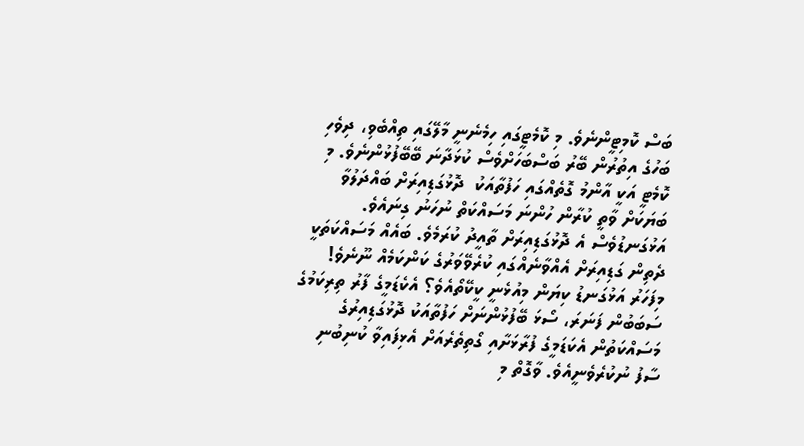ބަސް ކޮމިޓީންނެވެ. މި ކޮމެޓީގައި ހިމެނެނީ މާލޭގައި ތިއްބެވި، ދިވެހި ބަހުގެ އިތުރުން ބޭރު ބަސްބަހަށްވެސް ކުޅަދާނަ ބޭބޭފުޅުންނެވެ. މި ކޮމެޓީ އަކީ އާންމު ގޮތެއްގައި ހަފުތާއަކު  ދޮޅުގަޑިއިރަށް ބައްދަލުވާ ބަޔަކަށް ވާތީ ކުރާން ހުންނަ މަސައްކަތް ނުހަނު ގިނައެވެ. އަޅުގަނޑުވެސް އެ ދޮޅުގަޑިއިރަށް ތާއީދު ކުރަމެވެ. ބައެއް މަސައްކަތަކީ ދެތިން ގަޑިއިރަށް އެއްވާނެއްގައި ކުރެވޭވަރުގެ ކަންކަމެއް ނޫނެވެ!
މިފަހަރު އަޅުގަނޑު ކިޔަން މިއުޅެނީ ކީކޭތޯއެވެ؟ އެކެޑަމީގެ ފާރު ތިރިކަމުގެ ސަބަބުން ފަނަރަ، ސޯޅަ ބޭފުޅުންނަށް ހަފުތާއަކު ދޮޅުގަޑިއިރުގެ މަސައްކަތުން އެކަޑަމީގެ ފުރާޅަށާއި ގޯތިތެރެއަށް އެޅިފައިވާ ކުނިބުނި ސާފު ނުކުރެވެނީއެވެ. ވާގޮތް މި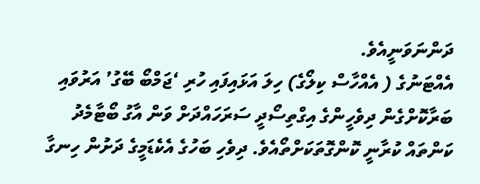ދަންނަވަނީއެވެ.
އެއްޓަނުގެ ( އެއްހާސް ކިލޯގެ) ހިލަ އަޅައިފައި ހުރި ‘ޖަމްބޯ ބޭގު’ އަރުވައި ބަރާކޮށްގެން ދިވެހީންގެ އިގްތިސޯދީ ސަރަހައްދަށް ވަން އާގު ބޯޓާމެދު ކަންތައް ކުރާނީ ކޮންގޮތަކަށްތޯއެވެ. ދިވެހި ބަހުގެ އެކެޑަމީގެ ދަށުން ހިނގާ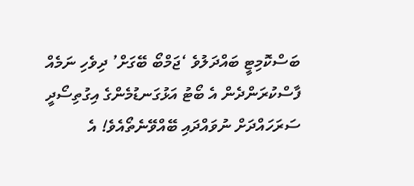ބަސްކޮމިޓީ ބައްދަލުވެ ‘ޖަމްބޯ ބޭގަށް’ ދިވެހި ނަމެއް ފާސްކުރަންދެން އެ ބޯޓު އަޅުގަނޑުމެންގެ އިގުތިސޯދީ ސަރަހައްދަށް ނުވައްދައި ބޭއްވޭނެތޯއެވެ! އެ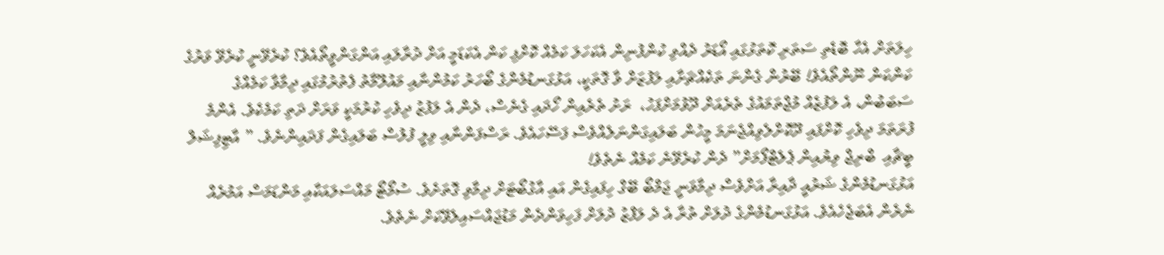ހިލަތަށް އެހާ ބޮޑެތި ސަތަރި ކޮތަޅުގައި އޯޑަރު ދެއްވި ކުންފުނިން އެކަހަލަ ކަމެއް ކޮށްފި ކަން އެކަޑަމީ އަށް ދުރާލައި އަންގަންވީތޯއެވެ؟ ކުރެވޭނީ ކުރެވޭ ވަރުގެ ކަންކަން ނޫންތޯއެވެ! ބޭރުން ގެންނަ ތަކެއްޗަށާއި ލަފުޒަށް ވާ ގޮތަކީ، އަޅުގަނޑުމެންގެ ބޯހަރު ކަމުންނާއި މައުލޫމާތު ފެތުރުމުގައި ދިމާވާ ކަމެއްގެ ސަބަބުން، އެ ލަފުޒެއް މުޖްތަމައުގެ ތެރެއަށް ދޫވުމަށްފަހު،  ރަށު ތެރެއިން ހޯދައި ގެނެސް، ދެން އެ ލަފުޒު ދިވެހި ކުރުމަކީ ވަރަށް ދަތި ކަމެކެވެ. އެންމެ ފުރަތަމަ ދިވެހި ކޮށްފައި ދޫކޮށްލެވިއްޖެނަމަ މީހުން ބަލައިގަންނަލެއްވެސް ފަސޭހައެވެ. ރަސްފަންނާއި ވިލީ ފުލުސް ބަލައިގެން ފަދައިންނެވެ. ” އާޓިފިޝަލް ބީޗާއި  ބްރިޖް ވިޔުއިން ޕެލެޓްފޯމަށް” ދެން ކުރެވޭނެ ކަމެއް ނެތެވެ!
އަޅުގަނޑުމެންގެ ޝަރުއީ ދާއިރާ އަށްވެސް ދިމާވަނީ ޖަމްބޯ ބޭގް ހިފައިގެން އައި އާގުބޯޓަށް ދިމާވި ގޮތަށެވެ. ސުމޯޓޯ މައްސަލައަކާއި މަންޑަމަސް އަމުރެއް ނެރެން އެބަޖެހެއެވެ. އަޅުގަނޑުމެންގެ ދުލަށް ތުރާ އެ ދެ ލަފްޒު ދުލަށް ފަހިވަންދެން މަޑުޖައްސައިލެވޭކަށް ނެތެވެ.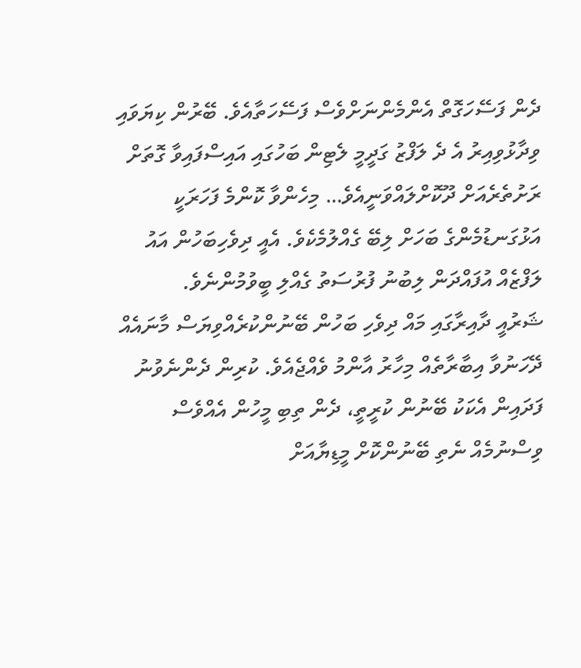ދެން ފަސޭހަގޮތް އެންމެންނަށްވެސް ފަސޭހަތާއެވެ. ބޭރުން ކިޔަވައި ވިދާޅުވިއިރު އެ ދެ ލަފްޒު ގަދީމީ ލެޓިން ބަހުގައި އައިސްފައިވާ ގޮތަށް ރަށުތެރެއަށް ދޫކޮށްލައްވަނީއެވެ… މިހެންވާ ކޮންމެ ފަހަރަކީ އަޅުގަނޑުމެންގެ ބަހަށް ލިބޭ ގެއްލުމެކެވެ. އެއީ ދިވެހިބަހުން އައު ލަފްޒެއް އުފައްދަން ލިބުނު ފުރުސަތު ގެއްލި ބީވުމުންނެވެ.
ޝަރުއީ ދާއިރާގައި މައް ދިވެހި ބަހުން ބޭނުންކުރެއްވިޔަސް މާނައެއް ދޭހަނުވާ އިބާރާތެއް މިހާރު އާންމު ވެއްޖެއެވެ. ކުރިން ދެންނެވުނު ފަދައިން އެކަކު ބޭނުން ކުރީތީ، ދެން ތިބި މީހުން އެއްވެސް ވިސްނުމެއް ނެތި ބޭނުންކޮށް މީޑިޔާއަށް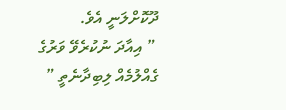ދޫކޮށްލަނީ އެވެ.
 ” އިއާދަ ނުކުރެވޭ ވަރުގެ ގެއްލުމެއް ލިބިދާނެތީ ”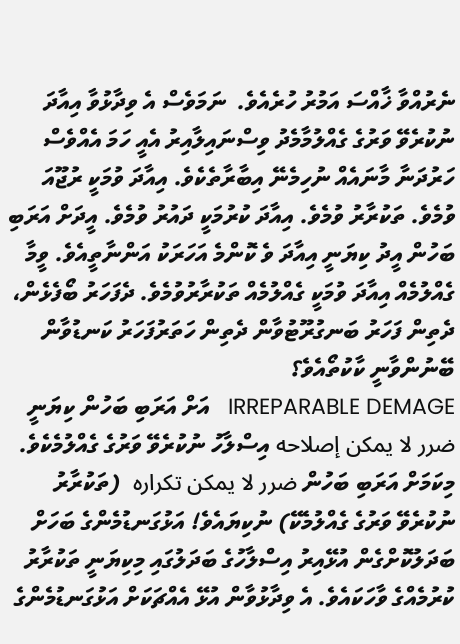ނެރުއްވާ ޚާއްސަ އަމުރު ހުރެއެވެ.  ނަމަވެސް އެ ވިދާޅުވާ އިއާދަ ނުކުރެވޭ ވަރުގެ ގެއްލުމާމެދު ވިސްނައިލާއިރު އެއީ ހަމަ އެއްވެސް ހަރުދަނާ މާނައެއް ނުހިމެނޭ އިބާރާތެކެވެ. އިއާދަ ވުމަކީ ރުޖޫއަ ވުމެވެ. ތަކުރާރު ވުމެވެ. އިއާދަ ކުރުމަކީ ދައުރު ވުމެވެ. އީދަށް އަރަބި ބަހުން އީދު ކިޔަނީ އިއާދަ ވެ ކޮންމެ އަހަރަކު އަންނާތީއެވެ. ވީމާ ގެއްލުމެއް އިއާދަ ވުމަކީ ގެއްލުމެއް ތަކުރާރުވުމެވެ. ދެފަހަރު ބޯފެޅެން، ދެތިން ފަހަރު ބަނގުރޫޓުވާން ދެތިން ހަތަރުފަހަރު ކަނޑުވާން ބޭނުންވާނީ ކާކުތޯއެވެ؟
IRREPARABLE DEMAGE   އަށް އަރަބި ބަހުން ކިޔަނީ ضرر لا يمكن إصلاحه އިސްލާހު ނުކުރެވޭ ވަރުގެ ގެއްލުމެކެވެ. މިކަމަށް އަރަބި ބަހުން ضرر لا يمكن تكراره  (ތަކުރާރު ނުކުރެވޭ ވަރުގެ ގެއްލުމެކޭ) ނުކިޔައެވެ! އަޅުގަނޑުމެންގެ ބަހަށް ބަދަލުކޮށްގެން އުޅޭއިރު އިސްލާހުގެ ބަދަލުގައި މިކިޔަނީ ތަކުރާރު ކުރުމެއްގެ ވާހަކައެވެ. އެ ވިދާޅުވާން އުޅޭ އެއްޗަކަށް އަޅުގަނޑުމެންގެ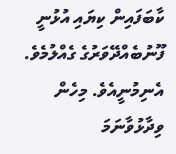ކާބަފައިން ކިޔައި އުޅުނީ ފޫނުބެއްދޭވަރުގެ ގެއްލުމެވެ. އެނިމުނީއެވެ. މިހެން ވިދާޅުވާނަމަ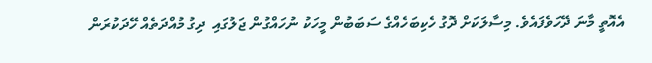އެއޮތީ މާނަ ދޭހަވެފައެވެ. މިސާލަކަށް ދޮގު ހެކިބަހެއްގެ ސަބަބުން މީހަކު ނުހައްގުން ޖަލުގައި  ދިގު މުއްދަތެއް ހޭދަކުރަން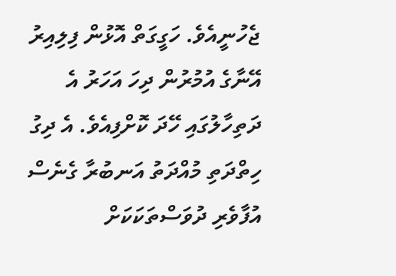ޖެހުނީއެވެ. ހަގީގަތް އޮޅުން ފިލިއިރު އޭނާގެ އުމުރުން ދިހަ އަހަރު އެ ދަތިހާލުގައި ހޭދަ ކޮށްފިއެވެ. އެ ދިގު ހިތްދަތި މުއްދަތު އަނބުރާ ގެނެސް އުފާވެރި ދުވަސްތަކަކަށް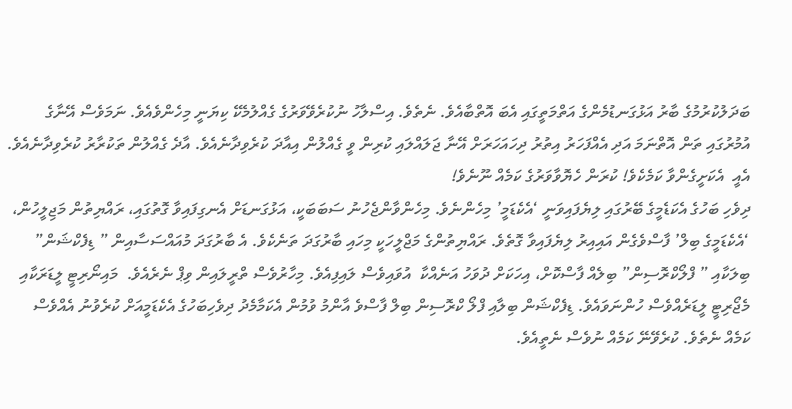ބަދަލުކުރުމުގެ ބާރު އަޅުގަނޑުމެންގެ އަތްމަތީގައި އެބަ އޮތްބާއެވެ. ނެތެވެ. އިސްލާހު ނުކުރެވޭވަރުގެ ގެއްލުމެކޭ ކިޔަނީ މިހެންވެއެވެ. ނަމަވެސް އޭނާގެ އުމުރުގައި ތަން އޮތްނަމަ އަދި އެއްފަހަރު އިތުރު ދިހައަހަރަށް އޭނާ ޖަލައްލައި ކުރިން ވީ ގެއްލުން އިއާދަ ކުރެވިދާނެއެވެ. އާދެ ގެއްލުން ތަކުރާރު ކުރެވިދާނެއެވެ. އެއީ  އެކަށީގެންވާ ކަމެކެވެ! ކުރަން ހެޔޮވާވަރުގެ ކަމެއް ނޫނެވެ!
ދިވެހި ބަހުގެ އެކަޑެމީގެ ބޭރުގައި ލިޔެފައިވަނީ ‘އެކެޑަމީ’ މިހެންނެވެ. މިހެންވާންޖެހުނު ސަބަބަކީ، އަޅުގަނޑަށް އެނގިފައިވާ ގޮތުގައި، ރައްޔިތުން މަޖިލީހުން، ‘އެކެޑަމީގެ ބިލް’ ފާސްވެގެން އައިއިރު ލިޔެފައިވާ ގޮތެވެ. ރައްޔިތުންގެ މަޖްލީހަކީ މިހައި ބާރުގަދަ ތަނެކެވެ. އެ ބާރުގަދަ މުއައްސަސާއިން ” ޑިފެކްޝަން” ބިލަކާއި ” ފްލޯކްރޮސިން” ބިލެއް ފާސްކޮށް، އިހަކަށް ދުވަހު އަނެއްކާ  އުވައިވެސް ލައިފިއެވެ. މިހާރުވެސް ތްރީލައިން ވިޕް ނެރެއެވެ.  މައިނޯރިޓީ ލީޑަރަކާއި މެޖޯރިޓީ ލީޑަރެއްވެސް ހުންނަވައެވެ. ޑިފެކްޝަން ބިލާއި ފްލޯ ކްރޮސިން ބިލް ފާސްވެ އާންމު ވުމުން އެކަމާމެދު ދިވެހިބަހުގެ އެކެޑަމީއަށް ކުރެވުނު އެއްވެސް ކަމެއް ނެތެވެ. ކުރެވޭނޭ ކަމެއް ނުވެސް ނެތީއެވެ.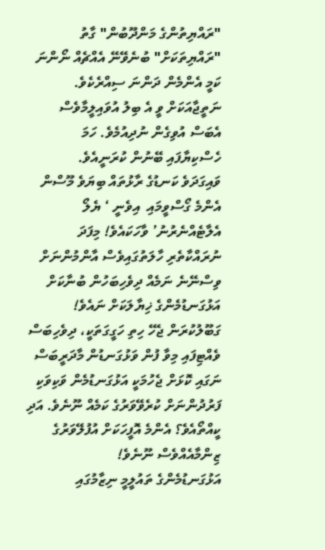"ރައްޔިތުންގެ މަންދޫބުން" ގާތު "ރައްޔިތަކަށް" ބުނެވޭނޭ އެއްޗެއް ނޯންނަ ކަމީ އެންމެން ދަންނަ ސިއްރެކެވެ. ނަތީޖާއަކަށް ވީ އެ ބިލު އުވައިލީމާވެސް އެބަސް އުވިގެން ނުދިއުމެވެ. ހަމަ ހެސްކިޔާފައި ބޭނުން ކުރަނީއެވެ.
ވައިގަދަވެ ކަނޑުގެ ރާޅުތައް ބިޔަވެ މޫސްން އެންމެ ގޯސްވީމައި  އިވެނީ ‘ ޔެލޯ އެލާޓެއްނެރުނު’ ވާހަކައެވެ! މިފަދަ ނުރައްކާތެރި ހާލަތުގައިވެސް އާންމުންނަށް ވިސްނޭނެ ނަމެއް ދިވެހިބަހުން ބުނާކަށް އަޅުގަނޑުމެންގެ ޚިޔާލަކަށް ނައެވެ!
ގަބޫލުކުރަން ޖެހޭ ހިތި ހަގީގަތަކީ، ދިވެހިބަސް ވެއްޓިފައި މިވާ ފުން ވަޅުގަނޑުން މާދަރީބަސް ނަގައި ކޮޅަށް ޖެހުމަކީ އަޅުގަނޑުމެން ވަކިވަކި ފަރުދުންނަށް ކުރެވޭވަރުގެ ކަމެއް ނޫނެވެ. އަދި ކީއްތޯއެވެ؟ އެންމެ އޮފީހަކަށް އުފުލޭވަރުގެ ޒިންމާއެއްވެސް ނޫނެވެ!
އަޅުގަނޑުމެންގެ ތައުލީމީ ނިޒާމުގައި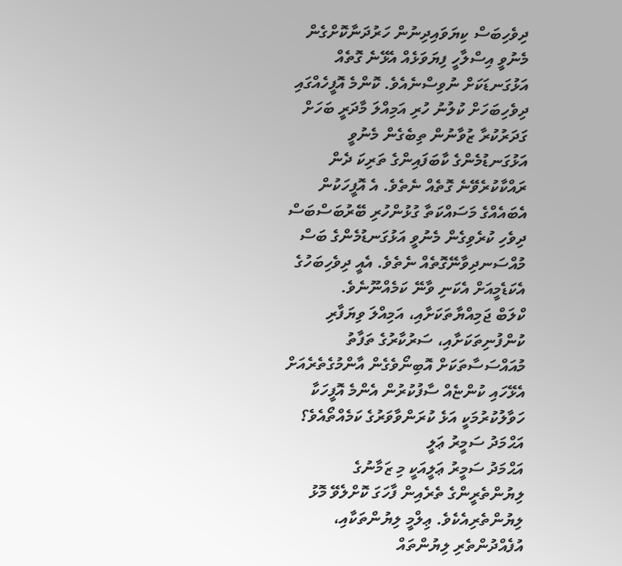ދިވެހިބަސް ކިޔަވައިދިނުން ހަރުދަނާކޮށްގެން މެނުވީ އިސްލާހީ ފިޔަވަޅެއް އެޅޭނެ ގޮތެއް އަޅުގަނޑަކަށް ނުވިސްނެއެވެ. ކޮންމެ އޮފީހެއްގައި ދިވެހިބަހަށް ކުލުނު ހުރި އަމިއްލަ މާދަރީ ބަހަށް ގަދަރުކުރާ ޒުވާނުން ތިބެގެން މެނުވީ އަޅުގަނޑުމެންގެ ކާބަފައިންގެ ތަރިކަ ދެން ރައްކާކުރެވޭނެ ގޮތެއް ނެތެވެ. އެ އޮފީހަކުން އެބައެއްގެ މަސައްކަތާ ގުޅުންހުރި ބޭރުބަސްބަސް ދިވެހި ކުރެވިގެން މެނުވީ އަޅުގަނޑުމެންގެ ބަސް މުއްސަނދިވާނޭގޮތެއް ނެތެވެ. އެއީ ދިވެހިބަހުގެ އެކަޑެމީއަށް އެކަނި ވާނޭ ކަމެއްނޫނެވެ.
ކްލަބް ޖަމިއްޔާތަކަށާއި، އަމިއްލަ ވިޔަފާރި ކުންފުނިތަކަށާއި، ސަރުކާރުގެ ތަފާތު މުއައްސަސާތަކަށް އޮބިނޯވެގެން އާންމުގެތެރެއަށް އެޅޭހައި ކުންޏެއް ސާފުކުރުން އެންމެ އޮފީހަކާ ހަވާލުކުރުމަކީ އަޅެ ކުރަންވާވަރުގެ ކަމެއްތޯއެވެ؟
އަޙްމަދު ސަމީރު ޢަލީ
އަޙްމަދު ސަމީރު ޢަލީއަކީ މި ޒަމާނުގެ ލިޔުންތެރީންގެ ތެރެއިން ފާހަގަ ކޮށްލެވޭ މޮޅު ލިޔުންތެރިއެކެވެ. ޢިލްމީ ލިޔުންތަކާއި، އުފެއްދުންތެރި ލިޔުންތައް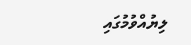ލިޔުއްވުމުގައި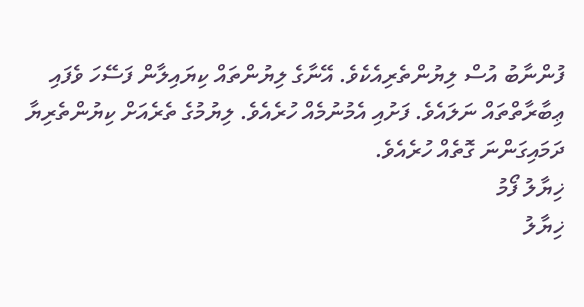ފުންނާބު އުސް ލިޔުންތެރިއެކެވެ. އޭނާގެ ލިޔުންތައް ކިޔައިލާން ފަސޭހަ ވެފައި ޢިބާރާތްތައް ނަލައެވެ. ފަށުއި އެމުނުމެއް ހުރެއެވެ. ލިޔުމުގެ ތެރެއަށް ކިޔުންތެރިޔާ ދަމައިގަންނަ ގޮތެއް ހުރެއެވެ.
ޚިޔާލު ފޯމު
ޚިޔާލު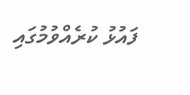ފައުޅު ކުރެއްވުމުގައި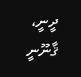ދީނީ، ޤާނޫނީ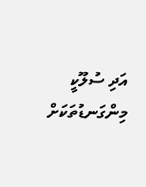އަދި ސުލޫކީ މިންގަނޑުތަކަށް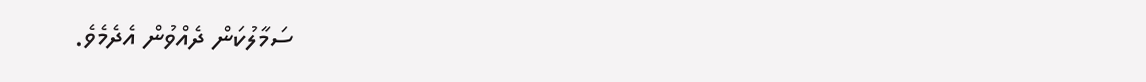ސަމާލުކަން ދެއްވުން އެދެމެވެ.